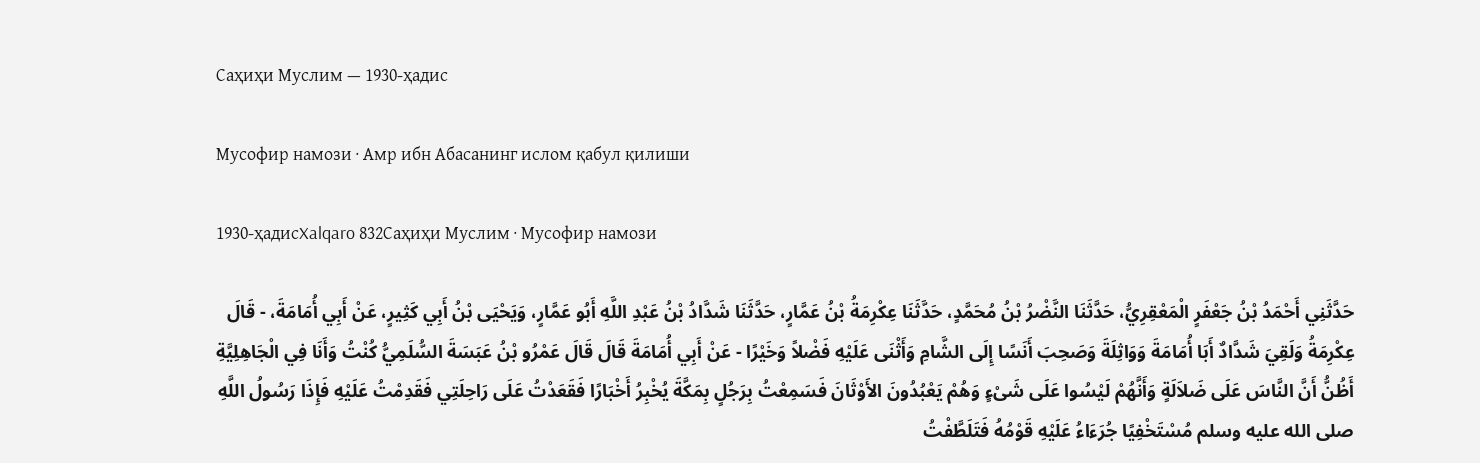Саҳиҳи Муслим — 1930-ҳадис

Мусофир намози · Амр ибн Абасанинг ислом қабул қилиши

1930-ҳадисXalqaro 832Саҳиҳи Муслим · Мусофир намози

حَدَّثَنِي أَحْمَدُ بْنُ جَعْفَرٍ الْمَعْقِرِيُّ، حَدَّثَنَا النَّضْرُ بْنُ مُحَمَّدٍ، حَدَّثَنَا عِكْرِمَةُ بْنُ عَمَّارٍ، حَدَّثَنَا شَدَّادُ بْنُ عَبْدِ اللَّهِ أَبُو عَمَّارٍ، وَيَحْيَى بْنُ أَبِي كَثِيرٍ، عَنْ أَبِي أُمَامَةَ، - قَالَ عِكْرِمَةُ وَلَقِيَ شَدَّادٌ أَبَا أُمَامَةَ وَوَاثِلَةَ وَصَحِبَ أَنَسًا إِلَى الشَّامِ وَأَثْنَى عَلَيْهِ فَضْلاً وَخَيْرًا - عَنْ أَبِي أُمَامَةَ قَالَ قَالَ عَمْرُو بْنُ عَبَسَةَ السُّلَمِيُّ كُنْتُ وَأَنَا فِي الْجَاهِلِيَّةِ أَظُنُّ أَنَّ النَّاسَ عَلَى ضَلاَلَةٍ وَأَنَّهُمْ لَيْسُوا عَلَى شَىْءٍ وَهُمْ يَعْبُدُونَ الأَوْثَانَ فَسَمِعْتُ بِرَجُلٍ بِمَكَّةَ يُخْبِرُ أَخْبَارًا فَقَعَدْتُ عَلَى رَاحِلَتِي فَقَدِمْتُ عَلَيْهِ فَإِذَا رَسُولُ اللَّهِ صلى الله عليه وسلم مُسْتَخْفِيًا جُرَءَاءُ عَلَيْهِ قَوْمُهُ فَتَلَطَّفْتُ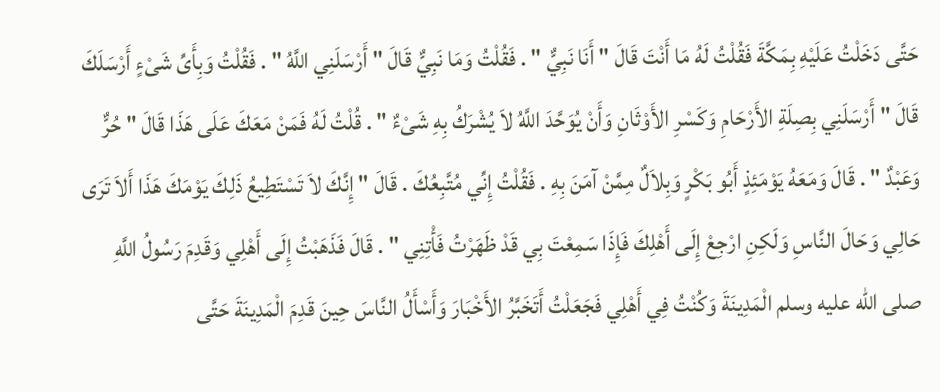حَتَّى دَخَلْتُ عَلَيْهِ بِمَكَّةَ فَقُلْتُ لَهُ مَا أَنْتَ قَالَ " أَنَا نَبِيٌّ " . فَقُلْتُ وَمَا نَبِيٌّ قَالَ " أَرْسَلَنِي اللَّهُ " . فَقُلْتُ وَبِأَىِّ شَىْءٍ أَرْسَلَكَ قَالَ " أَرْسَلَنِي بِصِلَةِ الأَرْحَامِ وَكَسْرِ الأَوْثَانِ وَأَنْ يُوَحَّدَ اللَّهُ لاَ يُشْرَكُ بِهِ شَىْءٌ " . قُلْتُ لَهُ فَمَنْ مَعَكَ عَلَى هَذَا قَالَ " حُرٌّ وَعَبْدٌ " . قَالَ وَمَعَهُ يَوْمَئِذٍ أَبُو بَكْرٍ وَبِلاَلٌ مِمَّنْ آمَنَ بِهِ . فَقُلْتُ إِنِّي مُتَّبِعُكَ . قَالَ " إِنَّكَ لاَ تَسْتَطِيعُ ذَلِكَ يَوْمَكَ هَذَا أَلاَ تَرَى حَالِي وَحَالَ النَّاسِ وَلَكِنِ ارْجِعْ إِلَى أَهْلِكَ فَإِذَا سَمِعْتَ بِي قَدْ ظَهَرْتُ فَأْتِنِي " . قَالَ فَذَهَبْتُ إِلَى أَهْلِي وَقَدِمَ رَسُولُ اللَّهِ صلى الله عليه وسلم الْمَدِينَةَ وَكُنْتُ فِي أَهْلِي فَجَعَلْتُ أَتَخَبَّرُ الأَخْبَارَ وَأَسْأَلُ النَّاسَ حِينَ قَدِمَ الْمَدِينَةَ حَتَّى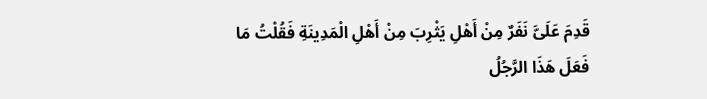قَدِمَ عَلَىَّ نَفَرٌ مِنْ أَهْلِ يَثْرِبَ مِنْ أَهْلِ الْمَدِينَةِ فَقُلْتُ مَا فَعَلَ هَذَا الرَّجُلُ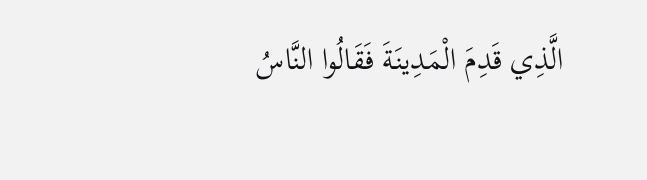الَّذِي قَدِمَ الْمَدِينَةَ فَقَالُوا النَّاسُ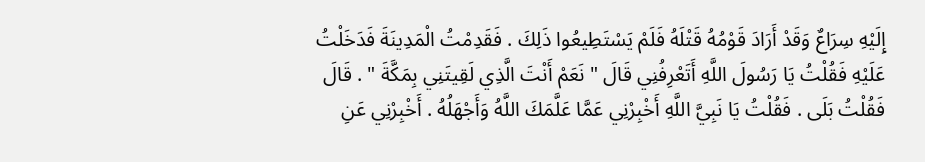إِلَيْهِ سِرَاعٌ وَقَدْ أَرَادَ قَوْمُهُ قَتْلَهُ فَلَمْ يَسْتَطِيعُوا ذَلِكَ . فَقَدِمْتُ الْمَدِينَةَ فَدَخَلْتُ عَلَيْهِ فَقُلْتُ يَا رَسُولَ اللَّهِ أَتَعْرِفُنِي قَالَ " نَعَمْ أَنْتَ الَّذِي لَقِيتَنِي بِمَكَّةَ " . قَالَ فَقُلْتُ بَلَى . فَقُلْتُ يَا نَبِيَّ اللَّهِ أَخْبِرْنِي عَمَّا عَلَّمَكَ اللَّهُ وَأَجْهَلُهُ . أَخْبِرْنِي عَنِ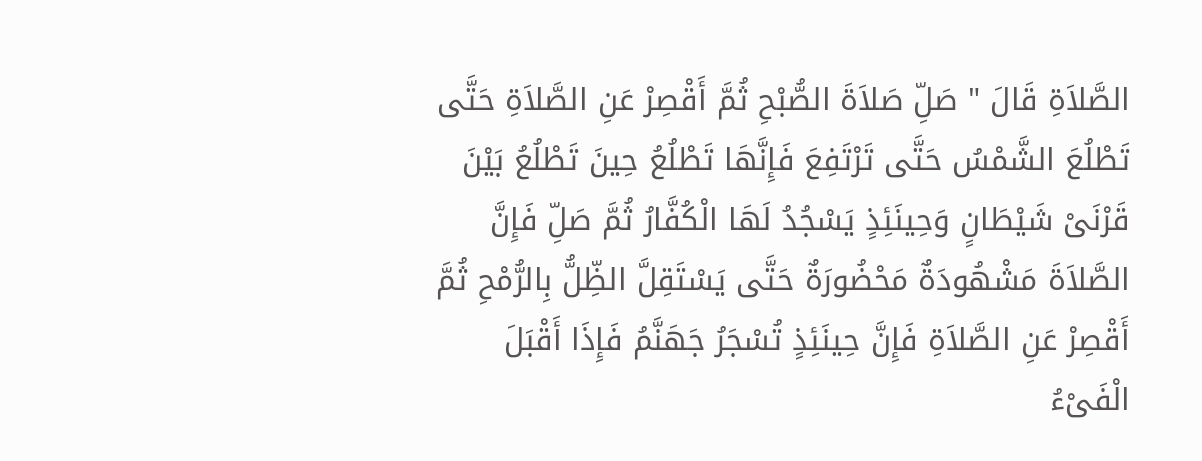الصَّلاَةِ قَالَ " صَلِّ صَلاَةَ الصُّبْحِ ثُمَّ أَقْصِرْ عَنِ الصَّلاَةِ حَتَّى تَطْلُعَ الشَّمْسُ حَتَّى تَرْتَفِعَ فَإِنَّهَا تَطْلُعُ حِينَ تَطْلُعُ بَيْنَ قَرْنَىْ شَيْطَانٍ وَحِينَئِذٍ يَسْجُدُ لَهَا الْكُفَّارُ ثُمَّ صَلِّ فَإِنَّ الصَّلاَةَ مَشْهُودَةٌ مَحْضُورَةٌ حَتَّى يَسْتَقِلَّ الظِّلُّ بِالرُّمْحِ ثُمَّ أَقْصِرْ عَنِ الصَّلاَةِ فَإِنَّ حِينَئِذٍ تُسْجَرُ جَهَنَّمُ فَإِذَا أَقْبَلَ الْفَىْءُ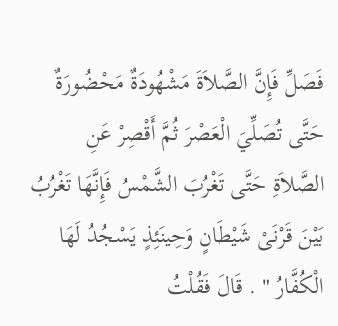فَصَلِّ فَإِنَّ الصَّلاَةَ مَشْهُودَةٌ مَحْضُورَةٌ حَتَّى تُصَلِّيَ الْعَصْرَ ثُمَّ أَقْصِرْ عَنِ الصَّلاَةِ حَتَّى تَغْرُبَ الشَّمْسُ فَإِنَّهَا تَغْرُبُ بَيْنَ قَرْنَىْ شَيْطَانٍ وَحِينَئِذٍ يَسْجُدُ لَهَا الْكُفَّارُ " . قَالَ فَقُلْتُ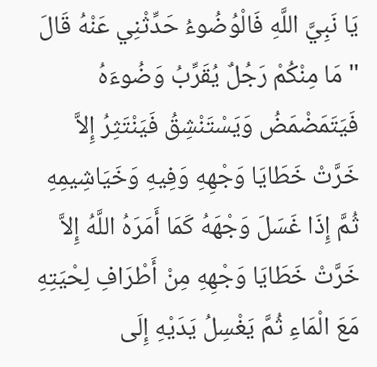يَا نَبِيَّ اللَّهِ فَالْوُضُوءُ حَدِّثْنِي عَنْهُ قَالَ " مَا مِنْكُمْ رَجُلٌ يُقَرِّبُ وَضُوءَهُ فَيَتَمَضْمَضُ وَيَسْتَنْشِقُ فَيَنْتَثِرُ إِلاَّ خَرَّتْ خَطَايَا وَجْهِهِ وَفِيهِ وَخَيَاشِيمِهِ ثُمَّ إِذَا غَسَلَ وَجْهَهُ كَمَا أَمَرَهُ اللَّهُ إِلاَّ خَرَّتْ خَطَايَا وَجْهِهِ مِنْ أَطْرَافِ لِحْيَتِهِ مَعَ الْمَاءِ ثُمَّ يَغْسِلُ يَدَيْهِ إِلَى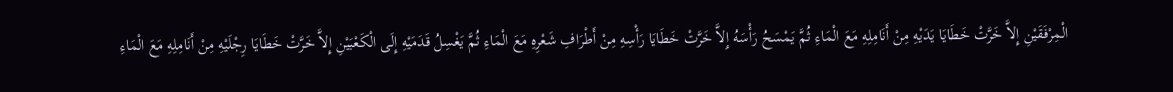الْمِرْفَقَيْنِ إِلاَّ خَرَّتْ خَطَايَا يَدَيْهِ مِنْ أَنَامِلِهِ مَعَ الْمَاءِ ثُمَّ يَمْسَحُ رَأْسَهُ إِلاَّ خَرَّتْ خَطَايَا رَأْسِهِ مِنْ أَطْرَافِ شَعْرِهِ مَعَ الْمَاءِ ثُمَّ يَغْسِلُ قَدَمَيْهِ إِلَى الْكَعْبَيْنِ إِلاَّ خَرَّتْ خَطَايَا رِجْلَيْهِ مِنْ أَنَامِلِهِ مَعَ الْمَاءِ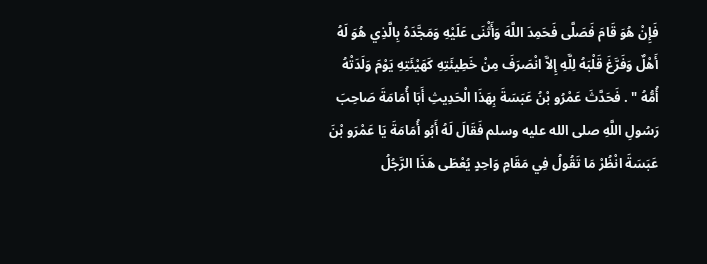فَإِنْ هُوَ قَامَ فَصَلَّى فَحَمِدَ اللَّهَ وَأَثْنَى عَلَيْهِ وَمَجَّدَهُ بِالَّذِي هُوَ لَهُ أَهْلٌ وَفَرَّغَ قَلْبَهُ لِلَّهِ إِلاَّ انْصَرَفَ مِنْ خَطِيئَتِهِ كَهَيْئَتِهِ يَوْمَ وَلَدَتْهُ أُمُّهُ " . فَحَدَّثَ عَمْرُو بْنُ عَبَسَةَ بِهَذَا الْحَدِيثِ أَبَا أُمَامَةَ صَاحِبَ رَسُولِ اللَّهِ صلى الله عليه وسلم فَقَالَ لَهُ أَبُو أُمَامَةَ يَا عَمْرَو بْنَ عَبَسَةَ انْظُرْ مَا تَقُولُ فِي مَقَامٍ وَاحِدٍ يُعْطَى هَذَا الرَّجُلُ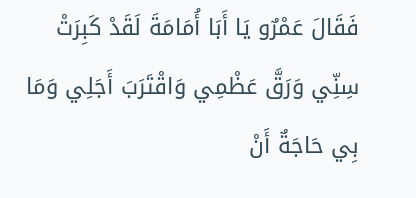فَقَالَ عَمْرٌو يَا أَبَا أُمَامَةَ لَقَدْ كَبِرَتْ سِنِّي وَرَقَّ عَظْمِي وَاقْتَرَبَ أَجَلِي وَمَا بِي حَاجَةٌ أَنْ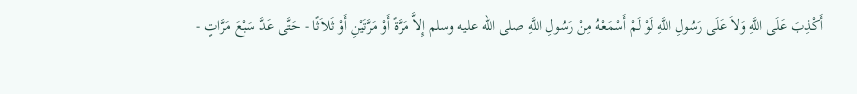أَكْذِبَ عَلَى اللَّهِ وَلاَ عَلَى رَسُولِ اللَّهِ لَوْ لَمْ أَسْمَعْهُ مِنْ رَسُولِ اللَّهِ صلى الله عليه وسلم إِلاَّ مَرَّةً أَوْ مَرَّتَيْنِ أَوْ ثَلاَثًا - حَتَّى عَدَّ سَبْعَ مَرَّاتٍ -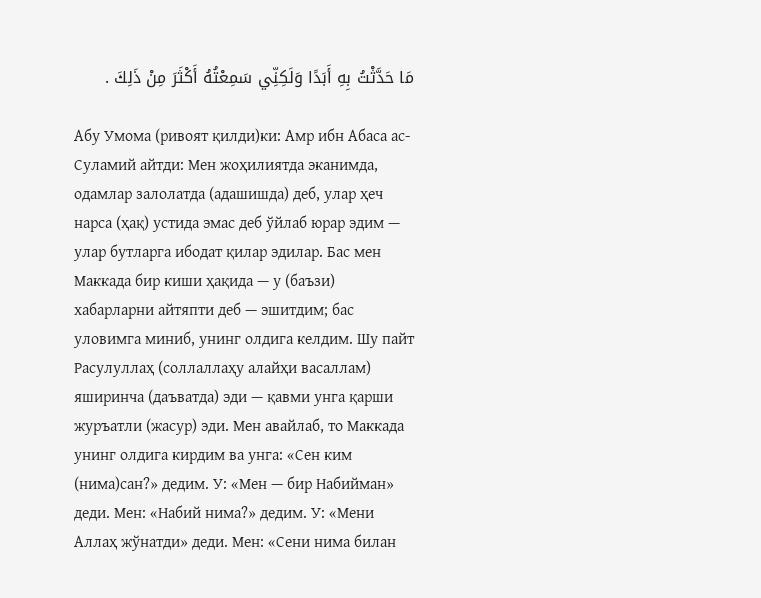مَا حَدَّثْتُ بِهِ أَبَدًا وَلَكِنِّي سَمِعْتُهُ أَكْثَرَ مِنْ ذَلِكَ .

Абу Умома (ривоят қилди)ки: Амр ибн Абаса ас-Суламий айтди: Мен жоҳилиятда эканимда, одамлар залолатда (адашишда) деб, улар ҳеч нарса (ҳақ) устида эмас деб ўйлаб юрар эдим — улар бутларга ибодат қилар эдилар. Бас мен Маккада бир киши ҳақида — у (баъзи) хабарларни айтяпти деб — эшитдим; бас уловимга миниб, унинг олдига келдим. Шу пайт Расулуллаҳ (соллаллаҳу алайҳи васаллам) яширинча (даъватда) эди — қавми унга қарши журъатли (жасур) эди. Мен авайлаб, то Маккада унинг олдига кирдим ва унга: «Сен ким (нима)сан?» дедим. У: «Мен — бир Набийман» деди. Мен: «Набий нима?» дедим. У: «Мени Аллаҳ жўнатди» деди. Мен: «Сени нима билан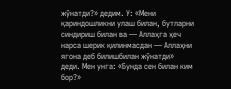жўнатди?» дедим. У: «Мени қариндошликни улаш билан, бутларни синдириш билан ва — Аллаҳга ҳеч нарса шерик қилинмасдан — Аллаҳни ягона деб билишбилан жўнатди» деди. Мен унга: «Бунда сен билан ким бор?»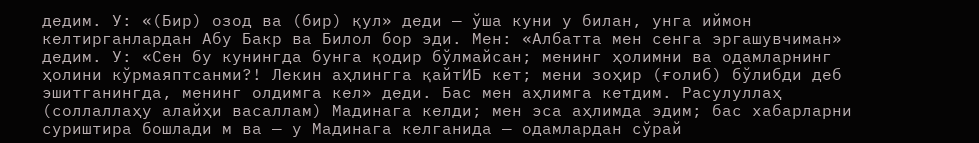дедим. У: «(Бир) озод ва (бир) қул» деди — ўша куни у билан, унга иймон келтирганлардан Абу Бакр ва Билол бор эди. Мен: «Албатта мен сенга эргашувчиман» дедим. У: «Сен бу кунингда бунга қодир бўлмайсан; менинг ҳолимни ва одамларнинг ҳолини кўрмаяптсанми?! Лекин аҳлингга қайтИБ кет; мени зоҳир (ғолиб) бўлибди деб эшитганингда, менинг олдимга кел» деди. Бас мен аҳлимга кетдим. Расулуллаҳ (соллаллаҳу алайҳи васаллам) Мадинага келди; мен эса аҳлимда эдим; бас хабарларни суриштира бошлади м ва — у Мадинага келганида — одамлардан сўрай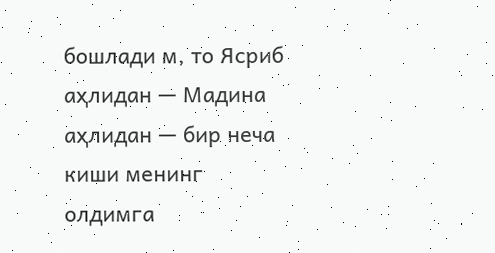бошлади м, то Ясриб аҳлидан — Мадина аҳлидан — бир неча киши менинг олдимга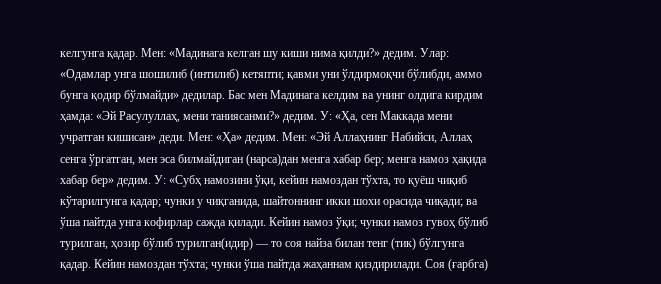келгунга қадар. Мен: «Мадинага келган шу киши нима қилди?» дедим. Улар: «Одамлар унга шошилиб (интилиб) кетяпти; қавми уни ўлдирмоқчи бўлибди, аммо бунга қодир бўлмайди» дедилар. Бас мен Мадинага келдим ва унинг олдига кирдим ҳамда: «Эй Расулуллаҳ, мени таниясанми?» дедим. У: «Ҳа, сен Маккада мени учратган кишисан» деди. Мен: «Ҳа» дедим. Мен: «Эй Аллаҳнинг Набийси, Аллаҳ сенга ўргатган, мен эса билмайдиган (нарса)дан менга хабар бер; менга намоз ҳақида хабар бер» дедим. У: «Субҳ намозини ўқи, кейин намоздан тўхта, то қуёш чиқиб кўтарилгунга қадар; чунки у чиқганида, шайтоннинг икки шохи орасида чиқади; ва ўша пайтда унга кофирлар сажда қилади. Кейин намоз ўқи; чунки намоз гувоҳ бўлиб турилган, ҳозир бўлиб турилган(идир) — то соя найза билан тенг (тик) бўлгунга қадар. Кейин намоздан тўхта; чунки ўша пайтда жаҳаннам қиздирилади. Соя (ғарбга)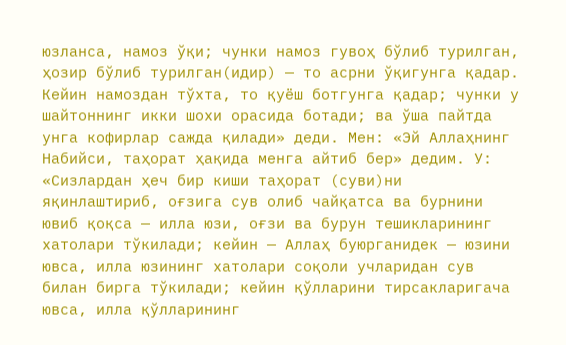юзланса, намоз ўқи; чунки намоз гувоҳ бўлиб турилган, ҳозир бўлиб турилган(идир) — то асрни ўқигунга қадар. Кейин намоздан тўхта, то қуёш ботгунга қадар; чунки у шайтоннинг икки шохи орасида ботади; ва ўша пайтда унга кофирлар сажда қилади» деди. Мен: «Эй Аллаҳнинг Набийси, таҳорат ҳақида менга айтиб бер» дедим. У: «Сизлардан ҳеч бир киши таҳорат (суви)ни яқинлаштириб, оғзига сув олиб чайқатса ва бурнини ювиб қоқса — илла юзи, оғзи ва бурун тешикларининг хатолари тўкилади; кейин — Аллаҳ буюрганидек — юзини ювса, илла юзининг хатолари соқоли учларидан сув билан бирга тўкилади; кейин қўлларини тирсакларигача ювса, илла қўлларининг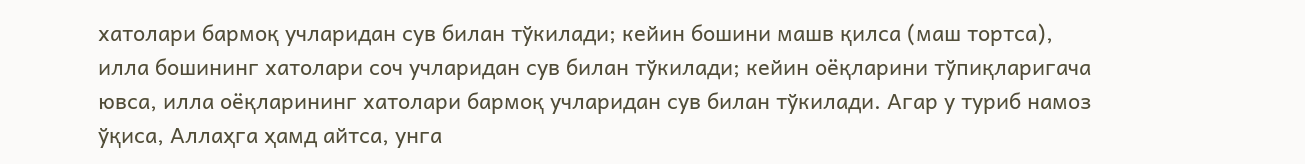хатолари бармоқ учларидан сув билан тўкилади; кейин бошини машв қилса (маш тортса), илла бошининг хатолари соч учларидан сув билан тўкилади; кейин оёқларини тўпиқларигача ювса, илла оёқларининг хатолари бармоқ учларидан сув билан тўкилади. Агар у туриб намоз ўқиса, Аллаҳга ҳамд айтса, унга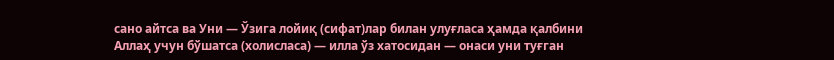сано айтса ва Уни — Ўзига лойиқ (сифат)лар билан улуғласа ҳамда қалбини Аллаҳ учун бўшатса (холисласа) — илла ўз хатосидан — онаси уни туғган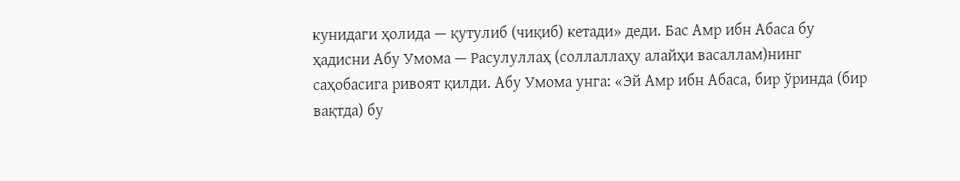кунидаги ҳолида — қутулиб (чиқиб) кетади» деди. Бас Амр ибн Абаса бу ҳадисни Абу Умома — Расулуллаҳ (соллаллаҳу алайҳи васаллам)нинг саҳобасига ривоят қилди. Абу Умома унга: «Эй Амр ибн Абаса, бир ўринда (бир вақтда) бу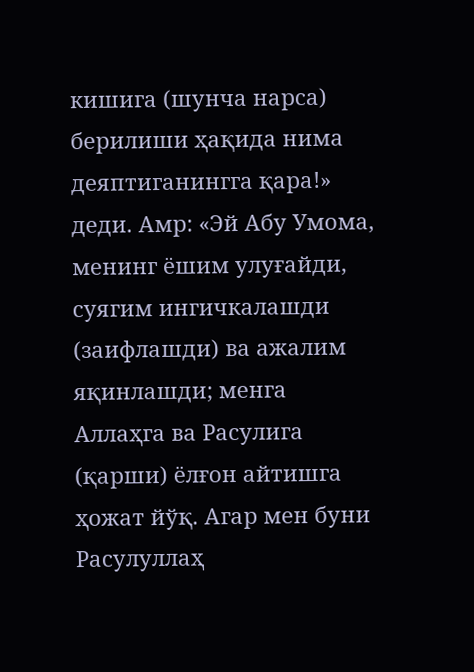кишига (шунча нарса) берилиши ҳақида нима деяптиганингга қара!» деди. Амр: «Эй Абу Умома, менинг ёшим улуғайди, суягим ингичкалашди (заифлашди) ва ажалим яқинлашди; менга Аллаҳга ва Расулига (қарши) ёлғон айтишга ҳожат йўқ. Агар мен буни Расулуллаҳ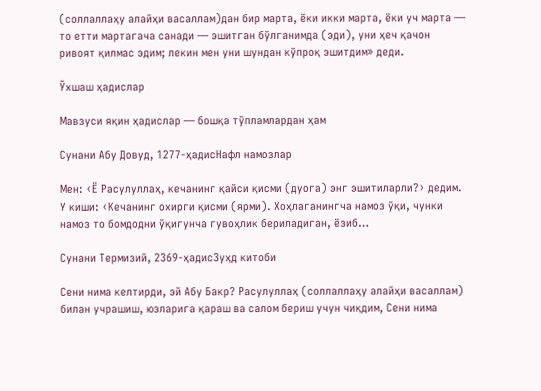(соллаллаҳу алайҳи васаллам)дан бир марта, ёки икки марта, ёки уч марта — то етти мартагача санади — эшитган бўлганимда (эди), уни ҳеч қачон ривоят қилмас эдим; лекин мен уни шундан кўпроқ эшитдим» деди.

Ўхшаш ҳадислар

Мавзуси яқин ҳадислар — бошқа тўпламлардан ҳам

Сунани Абу Довуд, 1277-ҳадисНафл намозлар

Мен: ‹Ё Расулуллаҳ, кечанинг қайси қисми (дуога) энг эшитиларли?› дедим. У киши: ‹Кечанинг охирги қисми (ярми). Хоҳлаганингча намоз ўқи, чунки намоз то бомдодни ўқигунча гувоҳлик бериладиган, ёзиб…

Сунани Термизий, 2369-ҳадисЗуҳд китоби

Сени нима келтирди, эй Абу Бакр? Расулуллаҳ (соллаллаҳу алайҳи васаллам) билан учрашиш, юзларига қараш ва салом бериш учун чиқдим, Сени нима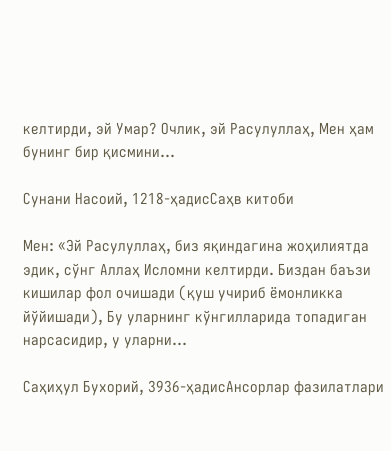келтирди, эй Умар? Очлик, эй Расулуллаҳ, Мен ҳам бунинг бир қисмини…

Сунани Насоий, 1218-ҳадисСаҳв китоби

Мен: «Эй Расулуллаҳ, биз яқиндагина жоҳилиятда эдик, сўнг Аллаҳ Исломни келтирди. Биздан баъзи кишилар фол очишади (қуш учириб ёмонликка йўйишади), Бу уларнинг кўнгилларида топадиган нарсасидир, у уларни…

Саҳиҳул Бухорий, 3936-ҳадисАнсорлар фазилатлари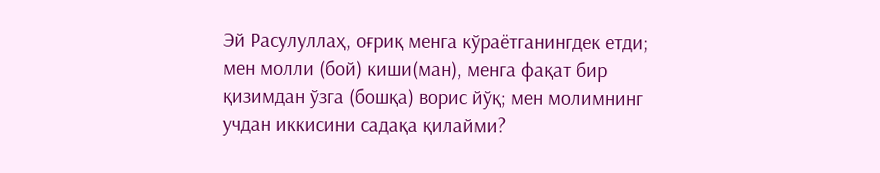Эй Расулуллаҳ, оғриқ менга кўраётганингдек етди; мен молли (бой) киши(ман), менга фақат бир қизимдан ўзга (бошқа) ворис йўқ; мен молимнинг учдан иккисини садақа қилайми?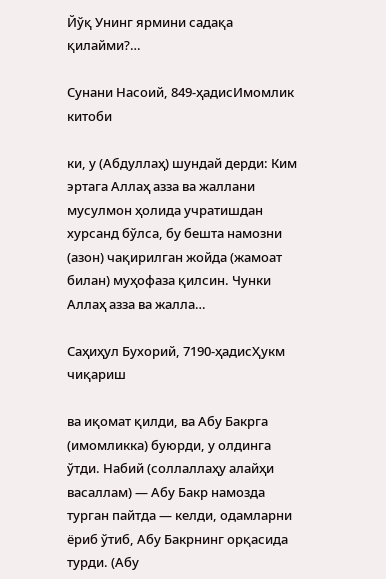Йўқ Унинг ярмини садақа қилайми?…

Сунани Насоий, 849-ҳадисИмомлик китоби

ки, у (Абдуллаҳ) шундай дерди: Ким эртага Аллаҳ азза ва жаллани мусулмон ҳолида учратишдан хурсанд бўлса, бу бешта намозни (азон) чақирилган жойда (жамоат билан) муҳофаза қилсин. Чунки Аллаҳ азза ва жалла…

Саҳиҳул Бухорий, 7190-ҳадисҲукм чиқариш

ва иқомат қилди, ва Абу Бакрга (имомликка) буюрди, у олдинга ўтди. Набий (соллаллаҳу алайҳи васаллам) — Абу Бакр намозда турган пайтда — келди, одамларни ёриб ўтиб, Абу Бакрнинг орқасида турди. (Абу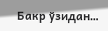Бакр ўзидан…